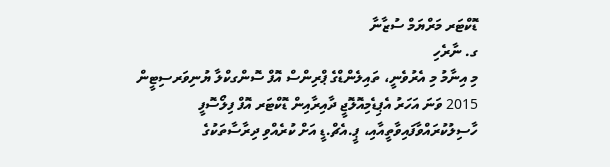ޑޮކްޓަރ މަރްޔަމް ސުޒާނާ
ގ. ނާރެހި
މި އިނާމު މި އެރުވެނީ، ތައިލެންޑްގެ ޕްރިންސް އޮފް ސޮންގކްލާ ޔުނިވަރސިޓީން 2015 ވަނަ އަހަރު އެޕިޑެމިއޮލޮޖީ ދާއިރާއިން ޑޮކްޓަރ އޮފް ފިލޯސޮފީ ހާސިލުކުރައްވާފައިވާތީއާއި، ޕީ.އެޗް.ޑީ އަށް ކުރެއްވި ދިރާސާތަކުގެ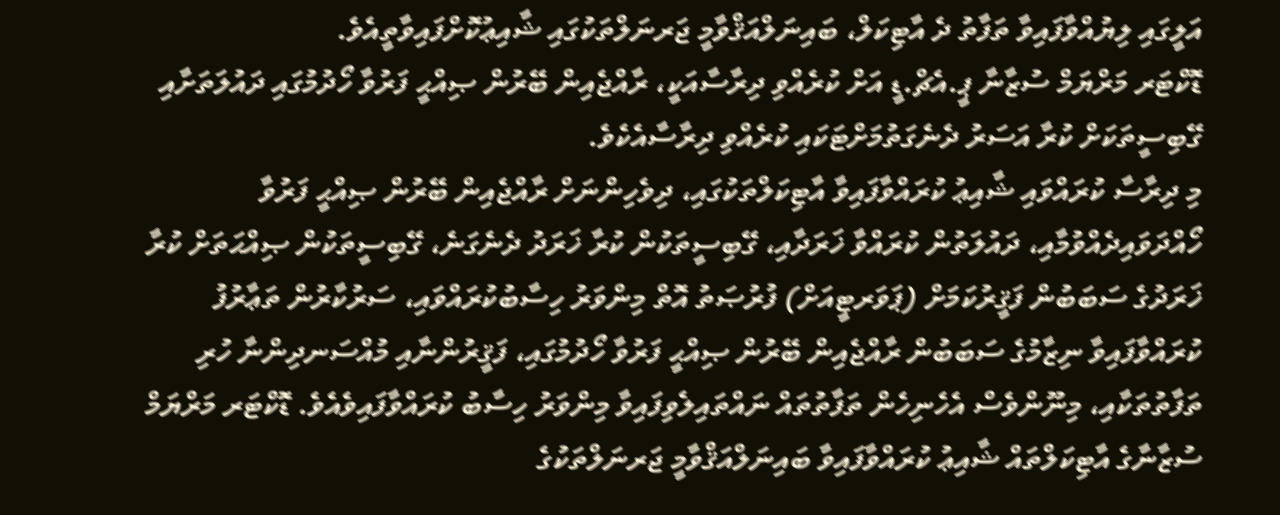އަލީގައި ލިޔުއްވާފައިވާ ތަފާތު ދެ އާޓިކަލް، ބައިނަލްއަޤްވާމީ ޖަރނަލްތަކުގައި ޝާއިޢުކޮށްފައިވާތީއެވެ.
ޑޮކްޓަރ މަރްޔަމް ސުޒާނާ ޕީ.އެޗް.ޑީ އަށް ކުރެއްވި ދިރާސާއަކީ، ރާއްޖެއިން ބޭރުން ޞިއްޙީ ފަރުވާ ހޯދުމުގައި ދައުލަތަށާއި ގޭބިސީތަކަށް ކުރާ އަސަރު ދެނެގަތުމަށްޓަކައި ކުރެއްވި ދިރާސާއެކެވެ.
މި ދިރާސާ ކުރައްވައި ޝާއިޢު ކުރައްވާފައިވާ އާޓިކަލްތަކުގައި، ދިވެހިންނަށް ރާއްޖެއިން ބޭރުން ޞިއްޙީ ފަރުވާ ހޯއްދަވައިދެއްވުމާއި، ދައުލަތުން ކުރައްވާ ޚަރަދާއި، ގޭބިސީތަކުން ކުރާ ޚަރަދު ދެނެގަނެ، ގޭބިސީތަކުން ޞިއްޙަތަށް ކުރާ ޚަރަދުގެ ސަބަބުން ފަޤީރުކަމަށް (ޕަވަރޓީއަށް) ފުރުޞަތު އޮތް މިންވަރު ހިސާބުކުރައްވައި، ސަރުކާރުން ތަޢާރުފު ކުރައްވާފައިވާ ނިޒާމުގެ ސަބަބުން ރާއްޖެއިން ބޭރުން ޞިއްޙީ ފަރުވާ ހޯދުމުގައި، ފަޤީރުންނާއި މުއްސަނދިންނާ ހުރި ތަފާތުތަކާއި، މިނޫންވެސް އެހެނިހެން ތަފާތުތައް ނައްތައިލެވިފައިވާ މިންވަރު ހިސާބު ކުރައްވާފައިވެއެވެ. ޑޮކްޓަރ މަރްޔަމް ސުޒާނާގެ އާޓިކަލްތައް ޝާއިޢު ކުރައްވާފައިވާ ބައިނަލްއަޤްވާމީ ޖަރނަލްތަކުގެ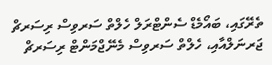ތެރޭގައި، ބައޯމެޑް ސެންޓްރަލް ހެލްތް ސަރވިސް ރިސަރޗް ޖަރނަލްއާއި، ހެލްތް ސަރވިސް މެނޭޖްމަންޓް ރިސަރޗް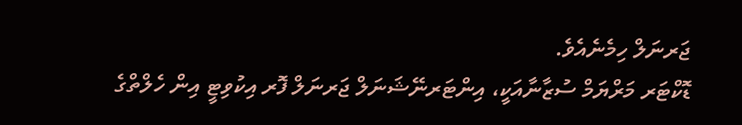ޖަރނަލް ހިމެނެއެވެ.
ޑޮކްޓަރ މަރްޔަމް ސުޒާނާއަކީ، އިންޓަރނޭޝަނަލް ޖަރނަލް ފޮރ އިކުވިޓީ އިން ހެލްތްގެ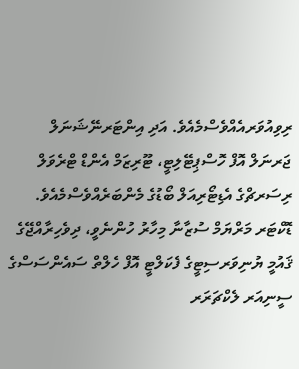ރިވިއުވަރއެއްވެސްމެއެވެ. އަދި އިންޓަރނޭޝަނަލް ޖަރނަލް އޮފް ހޮސްޕިޓޭލިޓީ، ޓޫރިޒަމް އެންޑް ޓްރެވަލް ރިސަރޗްގެ އެޑިޓޯރިއަލް ބޯޑުގެ މެންބަރެއްވެސްމެއެވެ.
ޑޮކްޓަރ މަރްޔަމް ސުޒާނާ މިހާރު ހުންނެވީ، ދިވެހިރާއްޖޭގެ ޤައުމީ ޔުނިވަރސިޓީގެ ފެކަލްޓީ އޮފް ހެލްތް ސައެންސަސްގެ ސީނިއަރ ލެކްޗަރަރ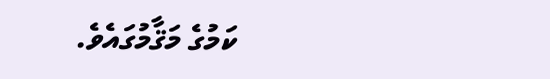ކަމުގެ މަޤާމުގައެވެ.